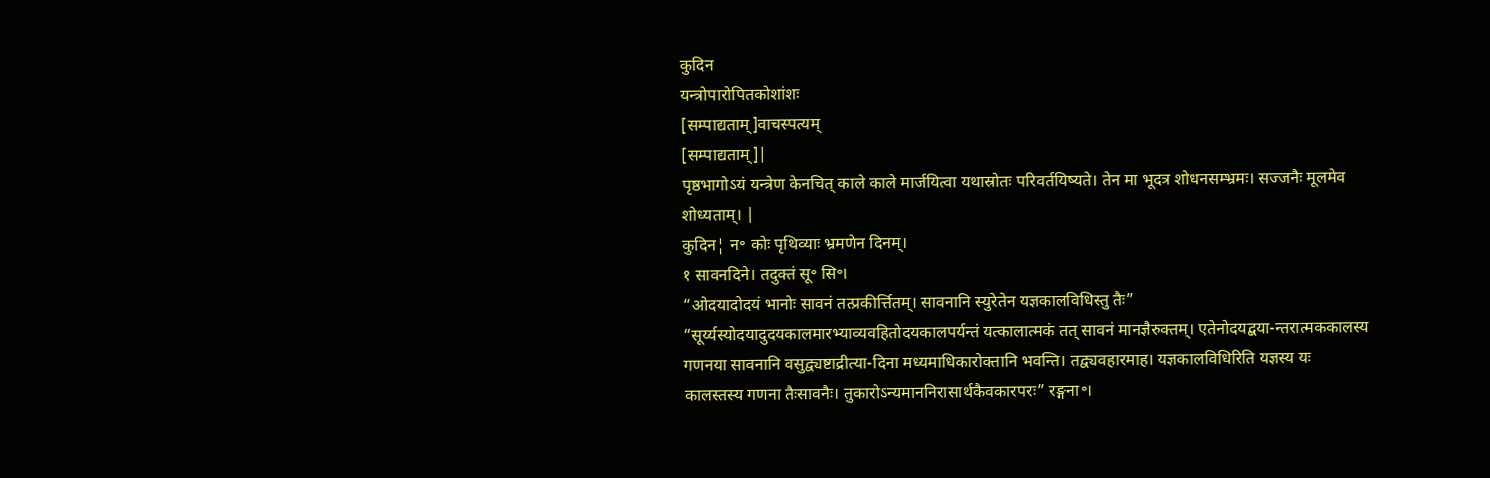कुदिन
यन्त्रोपारोपितकोशांशः
[सम्पाद्यताम्]वाचस्पत्यम्
[सम्पाद्यताम्]|
पृष्ठभागोऽयं यन्त्रेण केनचित् काले काले मार्जयित्वा यथास्रोतः परिवर्तयिष्यते। तेन मा भूदत्र शोधनसम्भ्रमः। सज्जनैः मूलमेव शोध्यताम्। |
कुदिन¦ न॰ कोः पृथिव्याः भ्रमणेन दिनम्।
१ सावनदिने। तदुक्तं सू॰ सि॰।
“ओदयादोदयं भानोः सावनं तत्प्रकीर्त्तितम्। सावनानि स्युरेतेन यज्ञकालविधिस्तु तैः”
“सूर्य्यस्योदयादुदयकालमारभ्याव्यवहितोदयकालपर्यन्तं यत्कालात्मकं तत् सावनं मानज्ञैरुक्तम्। एतेनोदयद्बया-न्तरात्मककालस्य गणनया सावनानि वसुद्व्यष्टाद्रीत्या-दिना मध्यमाधिकारोक्तानि भवन्ति। तद्व्यवहारमाह। यज्ञकालविधिरिति यज्ञस्य यः कालस्तस्य गणना तैःसावनैः। तुकारोऽन्यमाननिरासार्थकैवकारपरः” रङ्गना॰।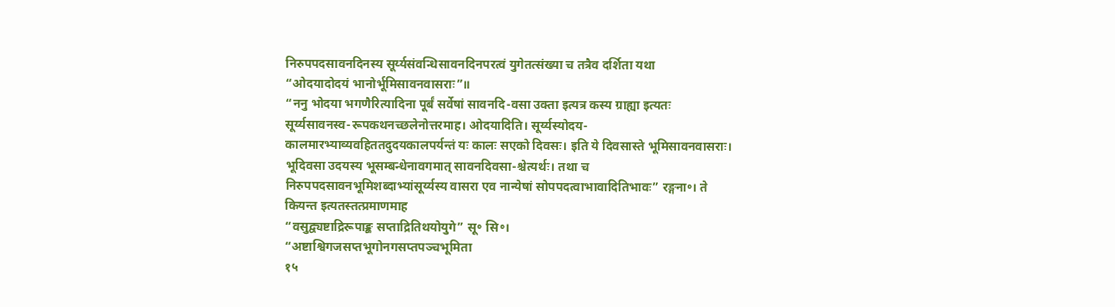निरुपपदसावनदिनस्य सूर्य्यसंवन्धिसावनदिनपरत्वं युगेतत्संख्या च तत्रैव दर्शिता यथा
“ओदयादोदयं भानोर्भूमिसावनवासराः”॥
“ननु भोदया भगणैरित्यादिना पूर्बं सर्वेषां सावनदि-वसा उक्ता इत्यत्र कस्य ग्राह्या इत्यतः सूर्य्यसावनस्व-रूपकथनच्छलेनोत्तरमाह। ओदयादिति। सूर्य्यस्योदय-कालमारभ्याव्यवहिततदुदयकालपर्यन्तं यः कालः सएको दिवसः। इति ये दिवसास्ते भूमिसावनवासराः। भूदिवसा उदयस्य भूसम्बन्धेनावगमात् सावनदिवसा-श्चेत्यर्थः। तथा च निरुपपदसावनभूमिशब्दाभ्यांसूर्य्यस्य वासरा एव नान्येषां सोपपदत्वाभावादितिभावः” रङ्गना॰। ते कियन्त इत्यतस्तत्प्रमाणमाह
“वसुद्व्यष्टाद्रिरूपाङ्क सप्ताद्रितिथयोयुगे” सू॰ सि॰।
“अष्टाश्विगजसप्तभूगोनगसप्तपञ्चभूमिता
१५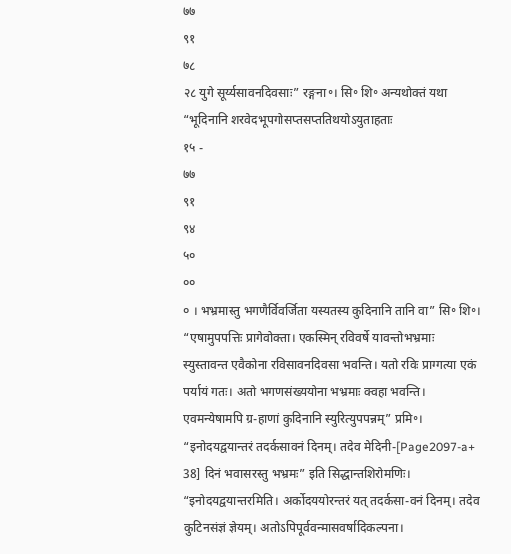७७
९१
७८
२८ युगे सूर्य्यसावनदिवसाः” रङ्गना॰। सि॰ शि॰ अन्यथोक्तं यथा
“भूदिनानि शरवेदभूपगोसप्तसप्ततिथयोऽयुताहताः
१५ -
७७
९१
९४
५०
००
० । भभ्रमास्तु भगणैर्विवर्जिता यस्यतस्य कुदिनानि तानि वा” सि॰ शि॰।
“एषामुपपत्तिः प्रागेवोक्ता। एकस्मिन् रविवर्षे यावन्तोभभ्रमाः स्युस्तावन्त एवैकोना रविसावनदिवसा भवन्ति। यतो रविः प्राग्गत्या एकं पर्यायं गतः। अतो भगणसंख्ययोना भभ्रमाः क्वहा भवन्ति। एवमन्येषामपि ग्र-हाणां कुदिनानि स्युरित्युपपन्नम्” प्रमि॰।
“इनोदयद्वयान्तरं तदर्कसावनं दिनम्। तदेव मेदिनी-[Page2097-a+ 38] दिनं भवासरस्तु भभ्रमः” इति सिद्धान्तशिरोमणिः।
“इनोदयद्वयान्तरमिति। अर्कोदययोरन्तरं यत् तदर्कसा-वनं दिनम्। तदेव कुटिनसंज्ञं ज्ञेयम्। अतोऽपिपूर्ववन्मासवर्षादिकल्पना।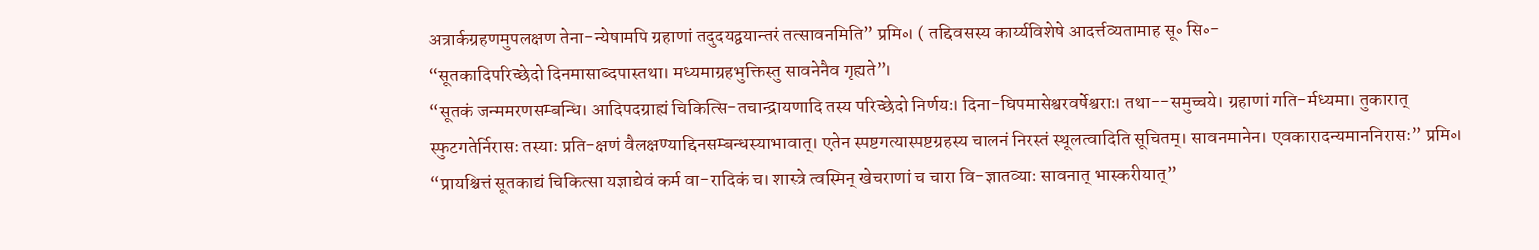अत्रार्कग्रहणमुपलक्षण तेना-न्येषामपि ग्रहाणां तदुदयद्वयान्तरं तत्सावनमिति” प्रमि॰। ( तद्दिवसस्य कार्य्यविशेषे आदर्त्तव्यतामाह सू॰ सि॰-
“सूतकादिपरिच्छेदो दिनमासाब्दपास्तथा। मध्यमाग्रहभुक्तिस्तु सावनेनैव गृह्यते”।
“सूतकं जन्ममरणसम्बन्धि। आदिपदग्राह्यं चिकित्सि-तचान्द्रायणादि तस्य परिच्छेदो निर्णयः। दिना-घिपमासेश्वरवर्षेश्वराः। तथा--समुच्चये। ग्रहाणां गति-र्मध्यमा। तुकारात् स्फुटगतेर्निरासः तस्याः प्रति-क्षणं वैलक्षण्याद्दिनसम्बन्धस्याभावात्। एतेन स्पष्टगत्यास्पष्टग्रहस्य चालनं निरस्तं स्थूलत्वादिति सूचितम्। सावनमानेन। एवकारादन्यमाननिरासः” प्रमि॰।
“प्रायश्चित्तं सूतकाद्यं चिकित्सा यज्ञाद्येवं कर्म वा-रादिकं च। शास्त्रे त्वस्मिन् खेचराणां च चारा वि-ज्ञातव्याः सावनात् भास्करीयात्”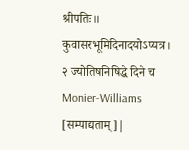श्रीपतिः॥ कुवासरभूमिदिनादयोऽप्यत्र।
२ ज्योतिषनिषिद्धे दिने च
Monier-Williams
[सम्पाद्यताम्]|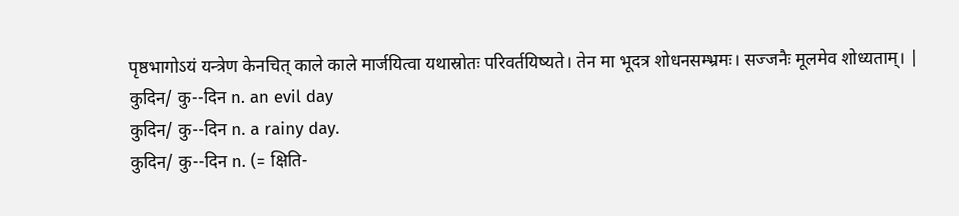पृष्ठभागोऽयं यन्त्रेण केनचित् काले काले मार्जयित्वा यथास्रोतः परिवर्तयिष्यते। तेन मा भूदत्र शोधनसम्भ्रमः। सज्जनैः मूलमेव शोध्यताम्। |
कुदिन/ कु--दिन n. an evil day
कुदिन/ कु--दिन n. a rainy day.
कुदिन/ कु--दिन n. (= क्षिति-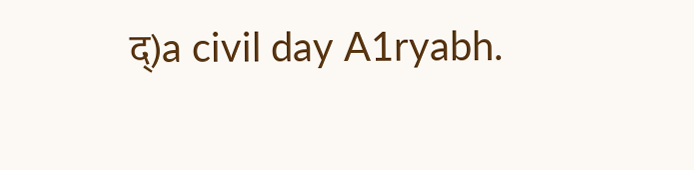द्)a civil day A1ryabh.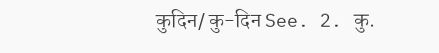कुदिन/ कु-दिन See. 2. कु.